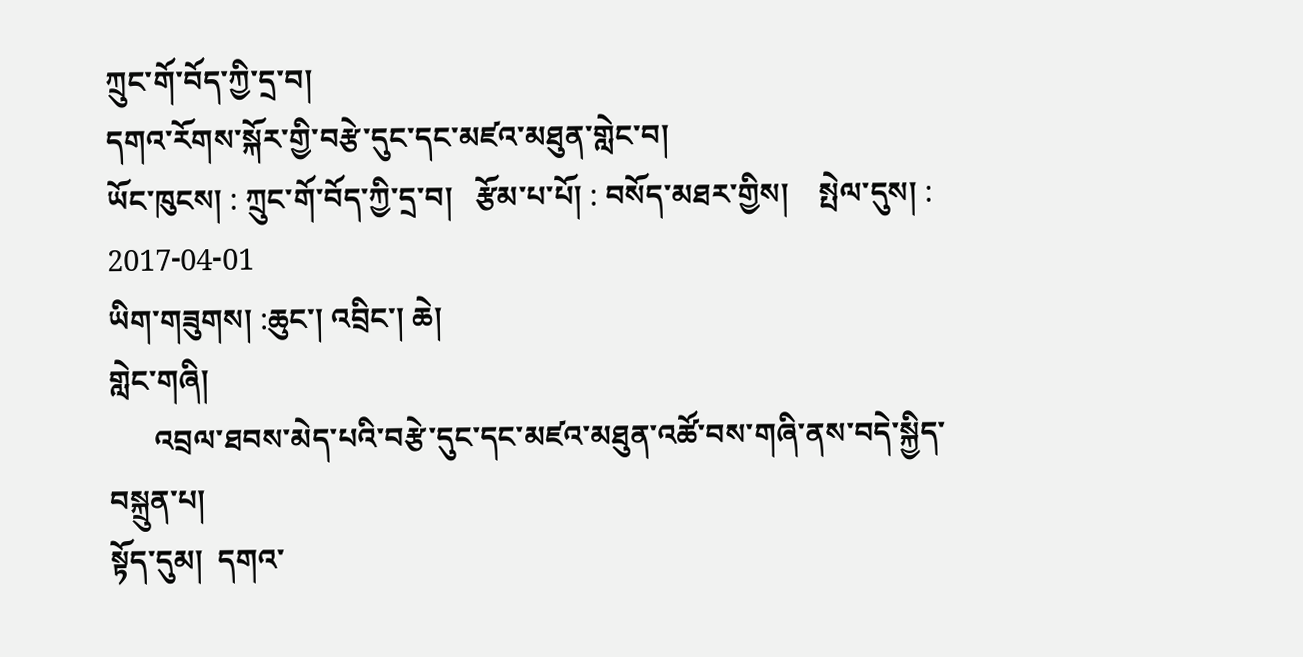ཀྲུང་གོ་བོད་ཀྱི་དྲ་བ།
དགའ་རོགས་སྐོར་གྱི་བརྩེ་དུང་དང་མཛའ་མཐུན་གླེང་བ།
ཡོང་ཁུངས། : ཀྲུང་གོ་བོད་ཀྱི་དྲ་བ།   རྩོམ་པ་པོ། : བསོད་མཐར་གྱིས།    སྤེལ་དུས། : 2017-04-01
ཡིག་གཟུགས། :ཆུང་། འབྲིང་། ཆེ།
གླེང་གཞི།
      འབྲལ་ཐབས་མེད་པའི་བརྩེ་དུང་དང་མཛའ་མཐུན་འཚོ་བས་གཞི་ནས་བདེ་སྐྱིད་བསྐྲུན་པ།
སྟོད་དུམ།  དགའ་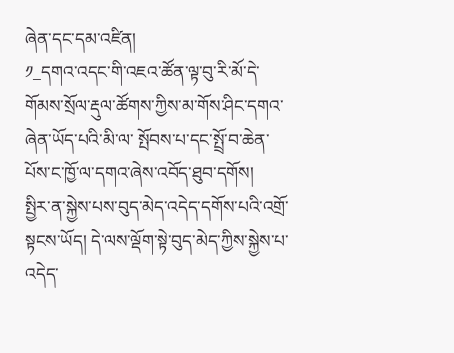ཞེན་དང་དམ་འཛིན།
༡_དགའ་འདང་གི་འཇའ་ཚོན་ལྟ་བུ་རི་མོ་དེ་གོམས་སྲོལ་རྡུལ་ཚོགས་ཀྱིས་མ་གོས་ཤིང་དགའ་ཞེན་ཡོད་པའི་མི་ལ་ སྤོབས་པ་དང་སྤྲོ་བ་ཆེན་པོས་ང་ཁྱོ་ལ་དགའ་ཞེས་འབོད་ཐུབ་དགོས།   སྤྱིར་ན་སྐྱེས་པས་བུད་མེད་འདེད་དགོས་པའི་འགྲོ་སྟངས་ཡོད། དེ་ལས་ལྡོག་སྟེ་བུད་མེད་ཀྱིས་སྐྱེས་པ་འདེད་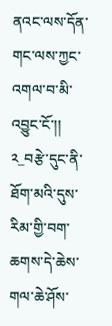ནའང་ལས་དོན་གང་ལས་ཀྱང་འགལ་བ་མི་འབྱུང་ངོ་།།
༢_བརྩེ་དུང་ནི་ཐོག་མའི་དུས་རིམ་གྱི་བག་ཆགས་དེ་ཆེས་གལ་ཆེ་ཤོས་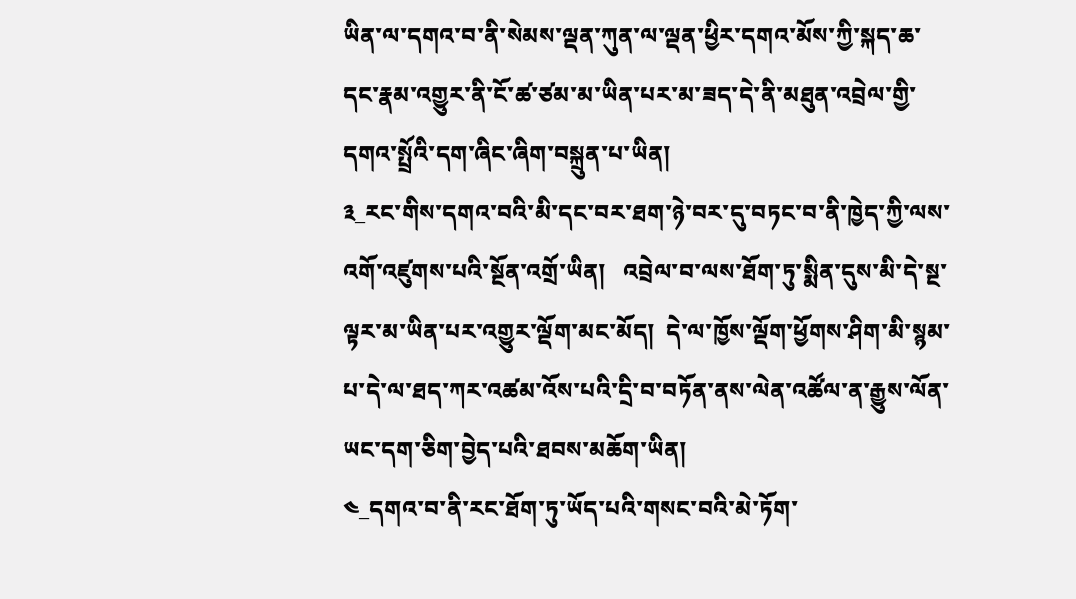ཡིན་ལ་དགའ་བ་ནི་སེམས་ལྡན་ཀུན་ལ་ལྡན་ཕྱིར་དགའ་མོས་ཀྱི་སྐད་ཆ་དང་རྣམ་འགྱུར་ནི་ངོ་ཚ་ཙམ་མ་ཡིན་པར་མ་ཟད་དེ་ནི་མཐུན་འབྲེལ་གྱི་དགའ་སྤྲོའི་དག་ཞིང་ཞིག་བསྐྲུན་པ་ཡིན།
༣_རང་གིས་དགའ་བའི་མི་དང་བར་ཐག་ཉེ་བར་དུ་བཏང་བ་ནི་ཁྱེད་ཀྱི་ལས་འགོ་འཛུགས་པའི་སྔོན་འགྲོ་ཡིན།   འབྲེལ་བ་ལས་ཐོག་ཏུ་སྨིན་དུས་མི་དེ་སྔ་ལྟར་མ་ཡིན་པར་འགྱུར་ལྡོག་མང་མོད།  དེ་ལ་ཁྱོས་ལྡོག་ཕྱོགས་ཤིག་མི་སྙམ་པ་དེ་ལ་ཐད་ཀར་འཚམ་འོས་པའི་དྲི་བ་བཏོན་ནས་ལེན་འཚོལ་ན་རྒྱུས་ལོན་ཡང་དག་ཅིག་བྱེད་པའི་ཐབས་མཆོག་ཡིན།
༤_དགའ་བ་ནི་རང་ཐོག་ཏུ་ཡོད་པའི་གསང་བའི་མེ་ཏོག་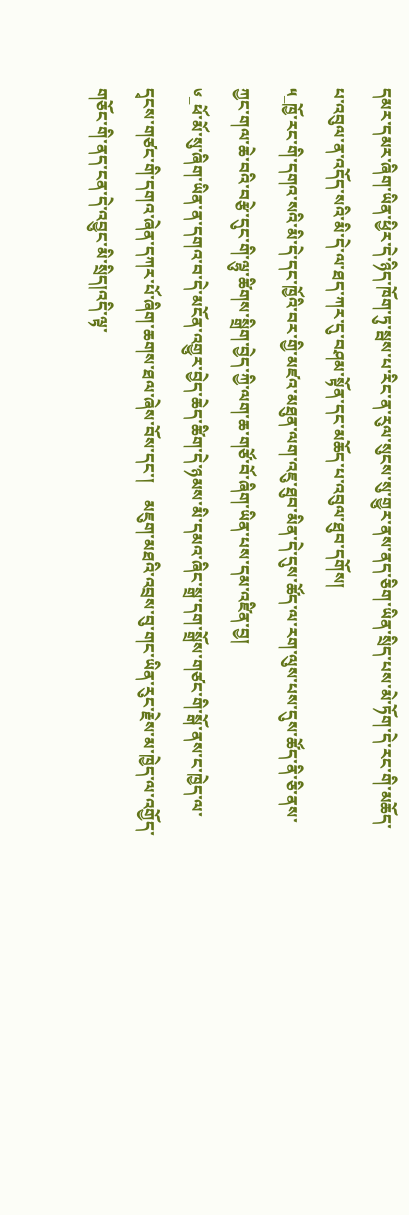དམར་དམར་ཞིག་ཡིན་ཕྱིར་དེ་ཉིད་ཁོག་ཏུ་སྦས་པ་རིང་ན་རུལ་སུངས་སུ་གྱུར་ནས་ནད་ཅིག་ཡིན་སྲིད་པས་མེ་ཏོག་དེ་རང་གི་མཆོད་པ་འབུལ་ན་འདོད་སའི་མི་དེ་ལ་ཐད་ཀར་དུ་བཤམ་སྟོན་དང་མཆོད་པ་འབུལ་ཐུབ་དགོས།
༥_ཁྱོ་རང་གི་དགའ་སའི་མི་དེ་དང་ཁྱོའི་བར་གྱི་མཛའ་མཐུན་ལག་འཇུ་ཐུབ་མིན་དེ་དུས་ཚོད་ལ་རག་ལུས་པས་དུས་ཚོད་ནི་ཅི་ནས་ཀྱང་གལ་ཆེ་བའི་བརྩེ་དུང་གི་ལྷུ་ཚིགས་སྒྲིག་བྱེད་ཀྱི་ལག་ཆ་གཙོ་བོ་ཞིག་ཡིན་པས་དམ་འཛིན་བྱ།
༦_ཕོ་མོ་སུ་ཞིག་ཡིན་ན་དགའ་བ་དེ་མངོན་འགྱུར་བྱེད་ཆེད་ཚིག་དེ་ཉམས་མི་དམའ་ཞིང་སྒྲ་དག་སྒྲོས་གཙང་གི་སྒོ་ནས་ང་ཁྱེད་ལ་དྭངས་གཙང་གི་དགའ་ཞེན་དཀར་པོ་ཞིག་ཆགས་ཐལ་ཞེས་བོས་དང་།    མཇུག་མཐའི་འབྲས་བུ་གང་ཡིན་རུང་རྗེས་མ་ཁྱེད་ལ་འགྱོད་གཅོང་གི་ནད་ངན་དེ་འབྱུང་མི་སྲིད།འདི་ལྟ་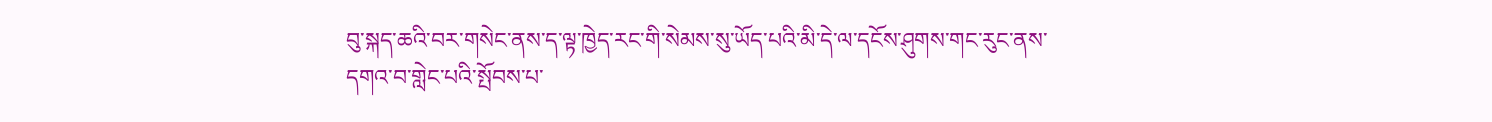བུ་སྐད་ཆའི་བར་གསེང་ནས་ད་ལྟ་ཁྱེད་རང་གི་སེམས་སུ་ཡོད་པའི་མི་དེ་ལ་དངོས་ཤུགས་གང་རུང་ནས་དགའ་བ་གླེང་པའི་སྤོབས་པ་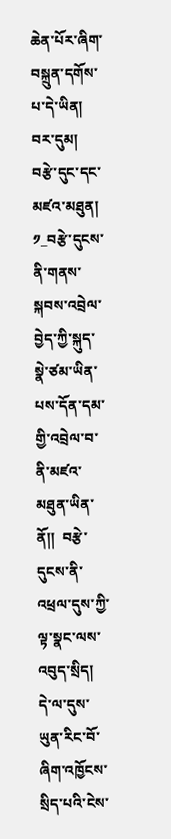ཆེན་པོར་ཞིག་བསྐྲུན་དགོས་པ་དེ་ཡིན།
བར་དུམ།  བརྩེ་དུང་དང་མཛའ་མཐུན།
༡_བརྩེ་དུངས་ནི་གནས་སྐབས་འབྲེལ་བྱེད་ཀྱི་སྐུད་སྣེ་ཙམ་ཡིན་པས་དོན་དམ་གྱི་འབྲེལ་བ་ནི་མཛའ་མཐུན་ཡིན་ནོ།།  བརྩེ་དུངས་ནི་འཕྲལ་དུས་ཀྱི་ལྟ་སྣང་ལས་འབུད་སྲིད།     དེ་ལ་དུས་ཡུན་རིང་བོ་ཞིག་འཁྱོངས་སྲིད་པའི་ངེས་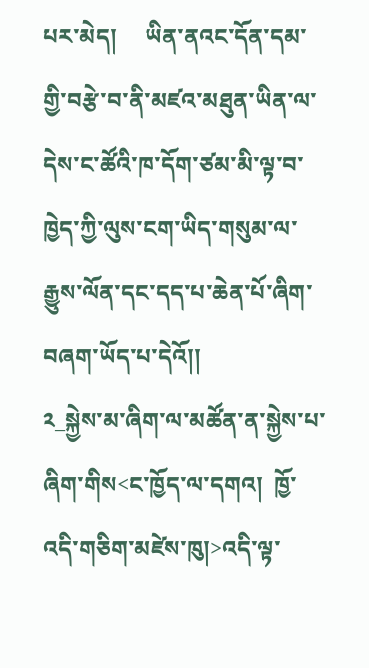པར་མེད།     ཡིན་ནའང་དོན་དམ་གྱི་བརྩེ་བ་ནི་མཛའ་མཐུན་ཡིན་ལ་དེས་ང་ཚོའི་ཁ་དོག་ཙམ་མི་ལྟ་བ་ཁྱེད་ཀྱི་ལུས་ངག་ཡིད་གསུམ་ལ་རྒྱུས་ལོན་དང་དད་པ་ཆེན་པོ་ཞིག་བཞག་ཡོད་པ་དེའོ།།
༢_སྐྱེས་མ་ཞིག་ལ་མཚོན་ན་སྐྱེས་པ་ཞིག་གིས<ང་ཁྱོད་ལ་དགའ།  ཁྱོ་འདི་གཅིག་མཛེས་ཁུ།>འདི་ལྟ་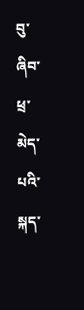བུ་ཞིབ་ཕྲ་མེད་པའི་སྐད་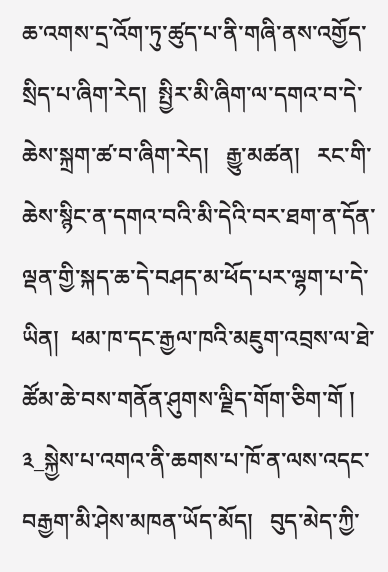ཆ་འགས་དྲ་འོག་ཏུ་ཚུད་པ་ནི་གཞི་ནས་འགྱོད་སྲིད་པ་ཞིག་རེད།  སྤྱིར་མི་ཞིག་ལ་དགའ་བ་དེ་ཆེས་སྐྲག་ཚ་བ་ཞིག་རེད།   རྒྱུ་མཚན།   རང་གི་ཆེས་སྙིང་ན་དགའ་བའི་མི་དེའི་བར་ཐག་ན་དོན་ལྡན་གྱི་སྐད་ཆ་དེ་བཤད་མ་ཕོད་པར་ལྷག་པ་དེ་ཡིན།  ཕམ་ཁ་དང་རྒྱལ་ཁའི་མཇུག་འབྲས་ལ་ཐེ་ཚོམ་ཆེ་བས་གནོན་ཤུགས་ལྗིད་གོག་ཅིག་གོ །
༣_སྐྱེས་པ་འགའ་ནི་ཆགས་པ་ཁོ་ན་ལས་འདང་བརྒྱག་མི་ཤེས་མཁན་ཡོད་མོད།   བུད་མེད་ཀྱི་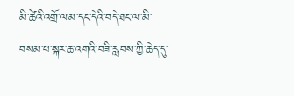མི་ཚེའི་འགྲོ་ལམ་དང་དེའི་བདེ་ཐང་ལ་མི་བསམ་པ་སྐར་ཆ་འགའི་བཟི་རླབས་ཀྱི་ཆེད་དུ་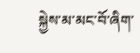སྐྱེས་མ་མང་བོ་ཞིག་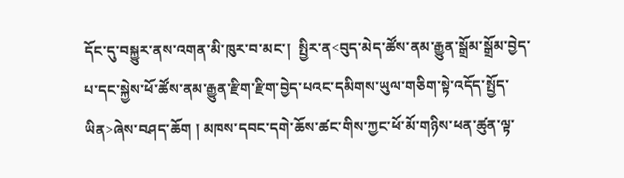དོང་དུ་བསྐྱུར་ནས་འགན་མི་ཁུར་བ་མང་།  སྤྱིར་ན<བུད་མེད་ཚོས་ནམ་རྒྱུན་སྒྲོམ་སྒྲོམ་བྱེད་པ་དང་སྐྱེས་ཕོ་ཚོས་ནམ་རྒྱུན་རྫིག་རྫིག་བྱེད་པའང་དམིགས་ཡུལ་གཅིག་སྟེ་འདོད་སྤྱོད་ཡིན>ཞེས་བཤད་ཆོག ། མཁས་དབང་དགེ་ཆོས་ཚང་གིས་ཀྱང་ཕོ་མོ་གཉིས་ཕན་ཚུན་ལྟ་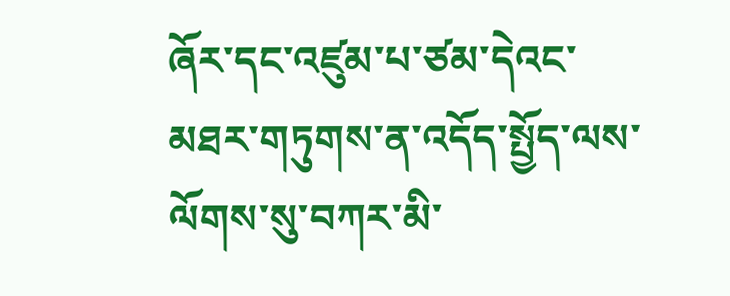ཞོར་དང་འཛུམ་པ་ཙམ་དེའང་མཐར་གཏུགས་ན་འདོད་སྤྱོད་ལས་ལོགས་སུ་བཀར་མི་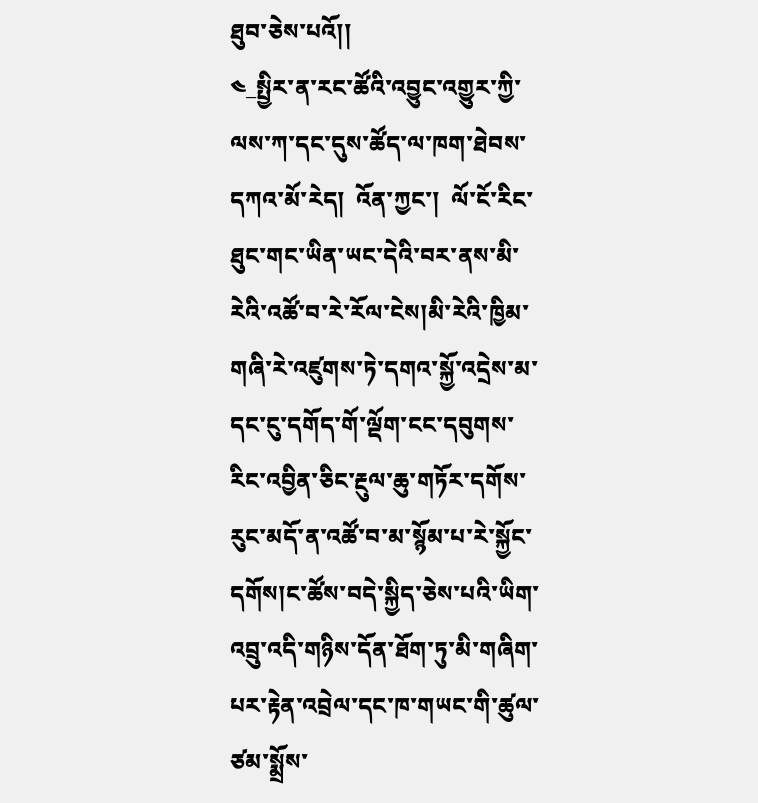ཐུབ་ཅེས་པའོ།།
༤_སྤྱིར་ན་རང་ཚོའི་འབྱུང་འགྱུར་ཀྱི་ལས་ཀ་དང་དུས་ཚོད་ལ་ཁག་ཐེབས་དཀའ་མོ་རེད།  འོན་ཀྱང་།  ལོ་ངོ་རིང་ཐུང་གང་ཡིན་ཡང་དེའི་བར་ནས་མི་རེའི་འཚོ་བ་རེ་རོལ་ངེས།མི་རེའི་ཁྱིམ་གཞི་རེ་འཛུགས་ཏེ་དགའ་སྐྱོ་འདྲེས་མ་དང་ངུ་དགོད་གོ་ལྡོག་ངང་དབུགས་རིང་འབྱིན་ཅིང་རྔུལ་ཆུ་གཏོར་དགོས་རུང་མདོ་ན་འཚོ་བ་མ་སྙོམ་པ་རེ་སྐྱོང་དགོས།ང་ཚོས་བདེ་སྐྱིད་ཅེས་པའི་ཡིག་འབྲུ་འདི་གཉིས་དོན་ཐོག་ཏུ་མི་གཞིག་པར་རྟེན་འབྲེལ་དང་ཁ་གཡང་གི་ཚུལ་ཙམ་སྨྲོས་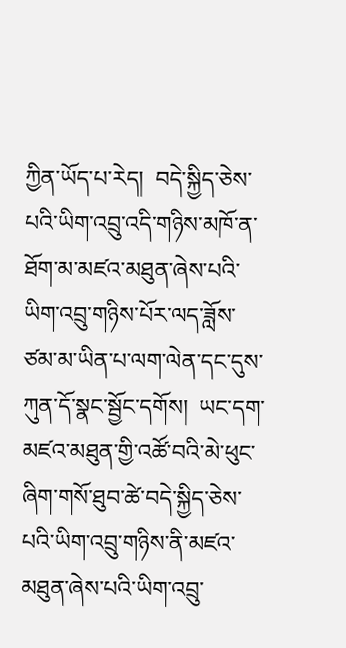ཀྱིན་ཡོད་པ་རེད།  བདེ་སྐྱིད་ཅེས་པའི་ཡིག་འབྲུ་འདི་གཉིས་མཁོ་ན་ཐོག་མ་མཛའ་མཐུན་ཞེས་པའི་ཡིག་འབྲུ་གཉིས་པོར་ལད་ཟློས་ཙམ་མ་ཡིན་པ་ལག་ལེན་དང་དུས་ཀུན་དོ་སྣང་སྦྱོང་དགོས།  ཡང་དག་མཛའ་མཐུན་གྱི་འཚོ་བའི་མེ་ཕུང་ཞིག་གསོ་ཐུབ་ཚེ་བདེ་སྐྱིད་ཅེས་པའི་ཡིག་འབྲུ་གཉིས་ནི་མཛའ་མཐུན་ཞེས་པའི་ཡིག་འབྲུ་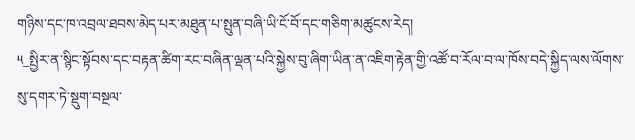གཉིས་དང་ཁ་འབྲལ་ཐབས་མེད་པར་མཐུན་པ་སྤུན་བཞི་ཡི་ངོ་བོ་དང་གཅིག་མཚུངས་རེད།
༥_སྤྱིར་ན་སྙིང་སྟོབས་དང་བརྟན་ཚིག་རང་བཞིན་ལྡན་པའི་སྐྱེས་བུ་ཞིག་ཡིན་ན་འཇིག་རྟེན་གྱི་འཚོ་བ་རོལ་བ་ལ་ཁོས་བདེ་སྐྱིད་ལས་ལོགས་སུ་དགར་ཏེ་སྡུག་བསྔལ་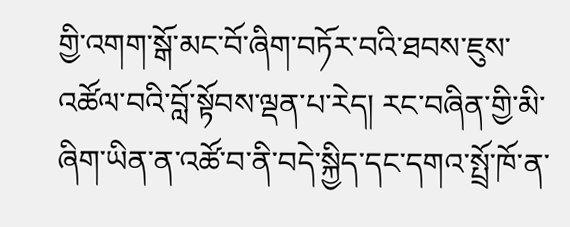གྱི་འགག་སྒོ་མང་བོ་ཞིག་བཏོར་བའི་ཐབས་ཇུས་འཚོལ་བའི་བློ་སྟོབས་ལྡན་པ་རེད། རང་བཞིན་གྱི་མི་ཞིག་ཡིན་ན་འཚོ་བ་ནི་བདེ་སྐྱིད་དང་དགའ་སྤྲོ་ཁོ་ན་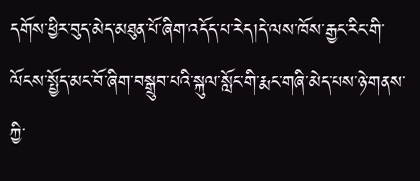དགོས་ཕྱིར་བུད་མེད་མཐུན་པོ་ཞིག་འདོད་པ་རེད།དེ་ལས་ཁོས་རྒྱང་རིང་གི་ལོངས་སྤྱོད་མང་བོ་ཞིག་བསྒྲུབ་པའི་སྐུལ་སློང་གི་རྨང་གཞི་མེད་པས་ཉེ་གནས་ཀྱི་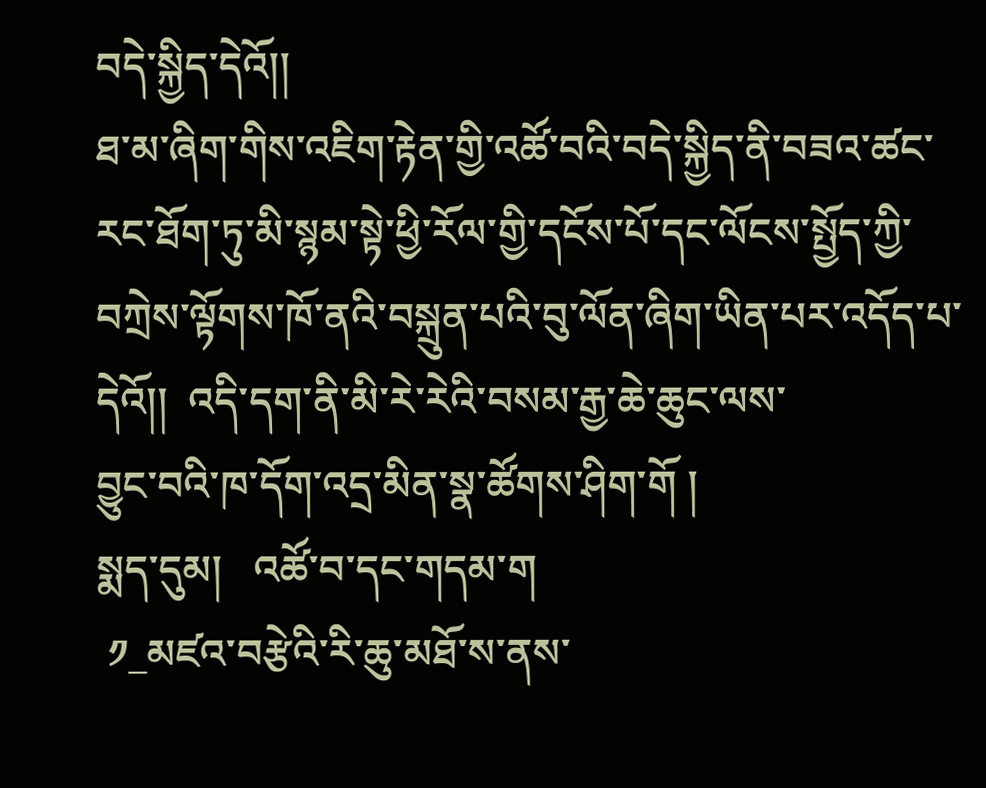བདེ་སྐྱིད་དེའོ།།
ཐ་མ་ཞིག་གིས་འཇིག་རྟེན་གྱི་འཚོ་བའི་བདེ་སྐྱིད་ནི་བཟའ་ཚང་རང་ཐོག་ཏུ་མི་སྙམ་སྟེ་ཕྱི་རོལ་གྱི་དངོས་པོ་དང་ལོངས་སྤྱོད་ཀྱི་བཀྲེས་ལྟོགས་ཁོ་ནའི་བསྐྲུན་པའི་བུ་ལོན་ཞིག་ཡིན་པར་འདོད་པ་དེའོ།།  འདི་དག་ནི་མི་རེ་རེའི་བསམ་རྒྱ་ཆེ་ཆུང་ལས་
བྱུང་བའི་ཁ་དོག་འདྲ་མིན་སྣ་ཚོགས་ཤིག་གོ །
སྨད་དུམ།   འཚོ་བ་དང་གདམ་ག
 ༡_མཛའ་བརྩེའི་རི་ཆུ་མཐོ་ས་ནས་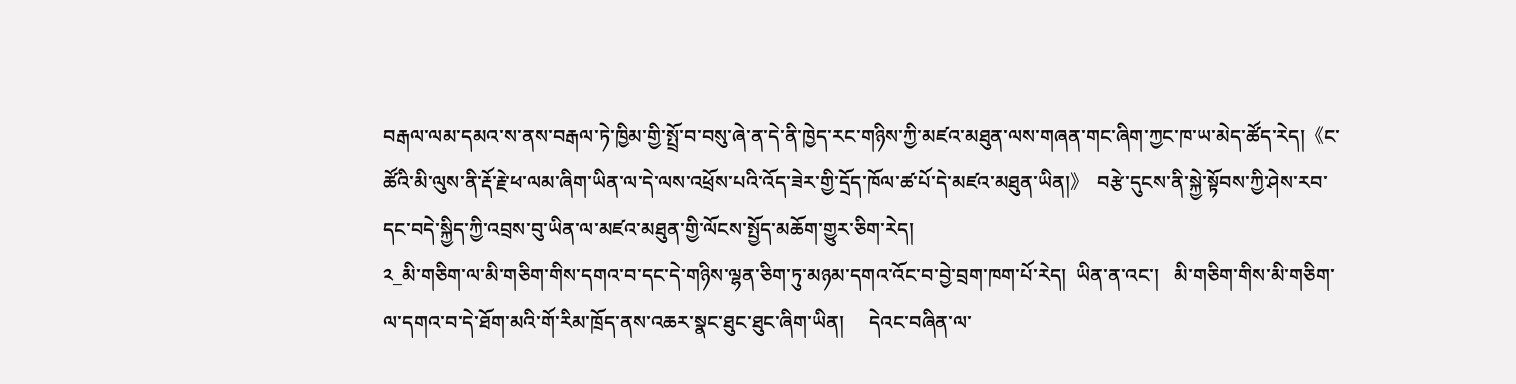བརྒལ་ལམ་དམའ་ས་ནས་བརྒལ་ཏེ་ཁྱིམ་གྱི་སྤྲོ་བ་བསུ་ཞེ་ན་དེ་ནི་ཁྱེད་རང་གཉིས་ཀྱི་མཛའ་མཐུན་ལས་གཞན་གང་ཞིག་ཀྱང་ཁ་ཡ་མེད་ཚོད་རེད།《ང་ཚོའི་མི་ལུས་ནི་རྡོ་རྗེ་ཕ་ལམ་ཞིག་ཡིན་ལ་དེ་ལས་འཕྲོས་པའི་འོད་ཟེར་གྱི་དྲོད་ཁོལ་ཚ་པོ་དེ་མཛའ་མཐུན་ཡིན།》  བརྩེ་དུངས་ནི་སྐྱེ་སྟོབས་ཀྱི་ཤེས་རབ་དང་བདེ་སྐྱིད་ཀྱི་འབྲས་བུ་ཡིན་ལ་མཛའ་མཐུན་གྱི་ལོངས་སྤྱོད་མཆོག་གྱུར་ཅིག་རེད།
༢_མི་གཅིག་ལ་མི་གཅིག་གིས་དགའ་བ་དང་དེ་གཉིས་ལྷན་ཅིག་ཏུ་མཉམ་དགའ་འོང་བ་བྱེ་བྲག་ཁག་པོ་རེད།  ཡིན་ན་འང་།   མི་གཅིག་གིས་མི་གཅིག་ལ་དགའ་བ་དེ་ཐོག་མའི་གོ་རིམ་ཁྲོད་ནས་འཆར་སྣང་ཐུང་ཐུང་ཞིག་ཡིན།     དེའང་བཞིན་ལ་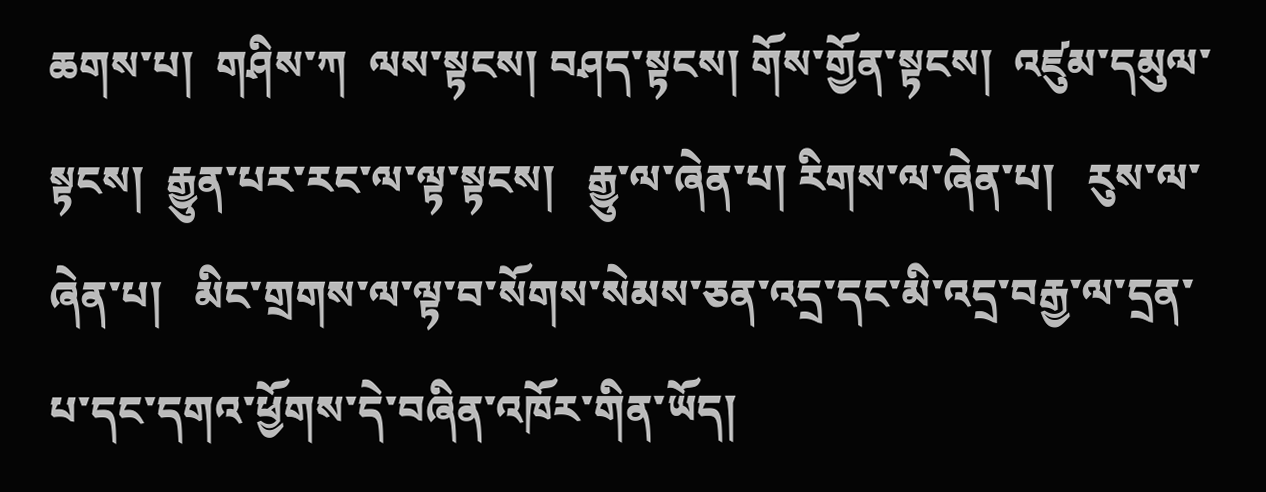ཆགས་པ།  གཤིས་ཀ  ལས་སྟངས། བཤད་སྟངས། གོས་གྱོན་སྟངས།  འཛུམ་དམུལ་སྟངས།  རྒྱུན་པར་རང་ལ་ལྟ་སྟངས།   རྒྱུ་ལ་ཞེན་པ། རིགས་ལ་ཞེན་པ།   རུས་ལ་ཞེན་པ།   མིང་གྲགས་ལ་ལྟ་བ་སོགས་སེམས་ཅན་འདྲ་དང་མི་འདྲ་བརྒྱ་ལ་དྲན་པ་དང་དགའ་ཕྱོགས་དེ་བཞིན་འཁོར་གིན་ཡོད།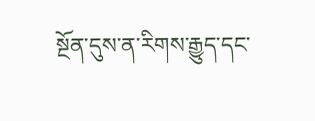སྔོན་དུས་ན་རིགས་རྒྱུད་དང་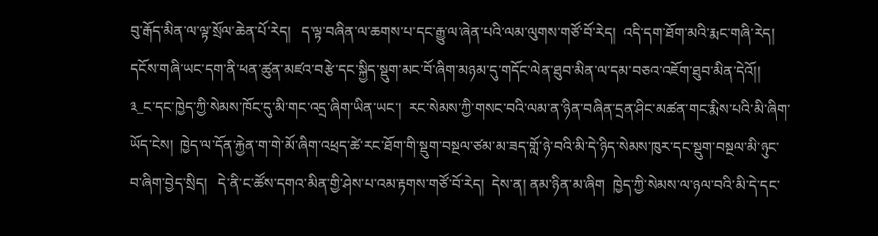བུ་རྒོད་མིན་ལ་ལྟ་སྲོལ་ཆེན་པོ་རེད།   ད་ལྟ་བཞིན་ལ་ཆགས་པ་དང་རྒྱུ་ལ་ཞེན་པའི་ལམ་ལུགས་གཙོ་བོ་རེད།  འདི་དག་ཐོག་མའི་རྨང་གཞི་རེད།  དངོས་གཞི་ཡང་དག་ནི་ཕན་ཚུན་མཛའ་བརྩེ་དང་སྐྱིད་སྡུག་མང་བོ་ཞིག་མཉམ་དུ་གདོང་ལེན་ཐུབ་མིན་ལ་དམ་བཅའ་འཇོག་ཐུབ་མིན་དེའོ།།
༣_ང་དང་ཁྱེད་ཀྱི་སེམས་ཁོང་དུ་མི་གང་འདྲ་ཞིག་ཡིན་ཡང་།  རང་སེམས་ཀྱི་གསང་བའི་ལམ་ན་ཉིན་བཞིན་དྲན་ཤིང་མཚན་གང་རྨིས་པའི་མི་ཞིག་ཡོད་ངེས།  ཁྱེད་ལ་དོན་རྐྱེན་ག་གེ་མོ་ཞིག་འཕྲད་ཚེ་རང་ཐོག་གི་སྡུག་བསྔལ་ཙམ་མ་ཟད་གློ་ཉེ་བའི་མི་དེ་ཉིད་སེམས་ཁུར་དང་སྡུག་བསྔལ་མི་ཉུང་བ་ཞིག་བྱེད་སྲིད།   དེ་ནི་ང་ཚོས་དགའ་མིན་གྱི་ཤེས་པ་འམ་རྟགས་གཙོ་བོ་རེད།  དེས་ན། ནམ་ཉིན་མ་ཞིག  ཁྱེད་ཀྱི་སེམས་ལ་ཉལ་བའི་མི་དེ་དང་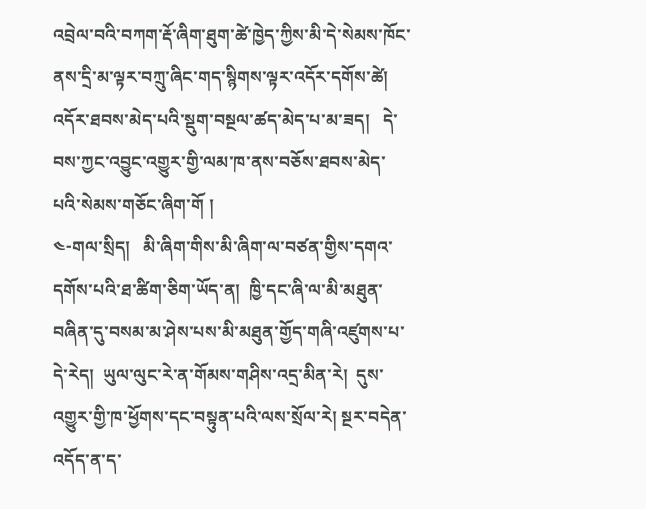འབྲེལ་བའི་བཀག་རྡོ་ཞིག་ཐུག་ཚེ་ཁྱེད་ཀྱིས་མི་དེ་སེམས་ཁོང་ནས་དྲི་མ་ལྟར་བཀྲུ་ཞིང་གད་སྙིགས་ལྟར་འདོར་དགོས་ཚེ།   འདོར་ཐབས་མེད་པའི་སྡུག་བསྔལ་ཚད་མེད་པ་མ་ཟད།   དེ་བས་ཀྱང་འབྱུང་འགྱུར་གྱི་ལམ་ཁ་ནས་བཅོས་ཐབས་མེད་པའི་སེམས་གཅོང་ཞིག་གོ །
༤-གལ་སྲིད།   མི་ཞིག་གིས་མི་ཞིག་ལ་བཙན་གྱིས་དགའ་དགོས་པའི་ཐ་ཚིག་ཅིག་ཡོད་ན།  ཁྱི་དང་ཞི་ལ་མི་མཐུན་བཞིན་དུ་བསམ་མ་ཤེས་པས་མི་མཐུན་གྱོད་གཞི་འཛུགས་པ་དེ་རེད།  ཡུལ་ལུང་རེ་ན་གོམས་གཤིས་འདྲ་མིན་རེ།  དུས་འགྱུར་གྱི་ཁ་ཕྱོགས་དང་བསྟུན་པའི་ལས་སྲོལ་རེ། སྔར་བདེན་འདོད་ན་ད་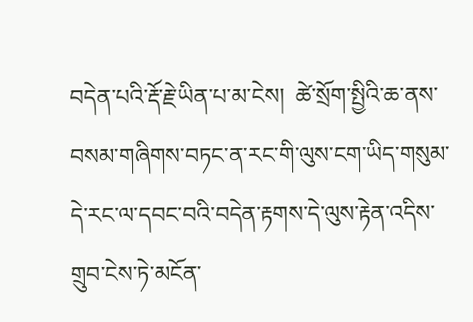བདེན་པའི་རྡོ་རྗེ་ཡིན་པ་མ་ངེས།  ཚེ་སྲོག་སྤྱིའི་ཆ་ནས་བསམ་གཞིགས་བཏང་ན་རང་གི་ལུས་ངག་ཡིད་གསུམ་དེ་རང་ལ་དབང་བའི་བདེན་རྟགས་དེ་ལུས་རྟེན་འདིས་གྲུབ་ངེས་ཏེ་མངོན་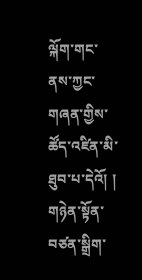ལྐོག་གང་ནས་ཀྱང་གཞན་གྱིས་ཚོད་འཛིན་མི་ཐུབ་པ་དེའོ། ། གཉེན་སྟོན་བཙན་སྒྲིག་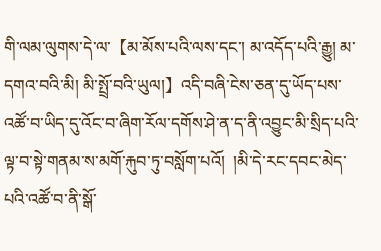གི་ལམ་ལུགས་དེ་ལ་【མ་མོས་པའི་ལས་དང་། མ་འདོད་པའི་རྒྱུ། མ་དགའ་བའི་མི། མི་སྤྲོ་བའི་ཡུལ།】འདི་བཞི་ངེས་ཅན་དུ་ཡོད་པས་འཚོ་བ་ཡིད་དུ་འོང་བ་ཞིག་རོལ་དགོས་ཤེ་ན་ད་ནི་འབྱུང་མི་སྲིད་པའི་ལྟ་བ་སྟེ་གནམ་ས་མགོ་རྐུབ་ཏུ་བསློག་པའོ།  །མི་དེ་རང་དབང་མེད་པའི་འཚོ་བ་ནི་སྒོ་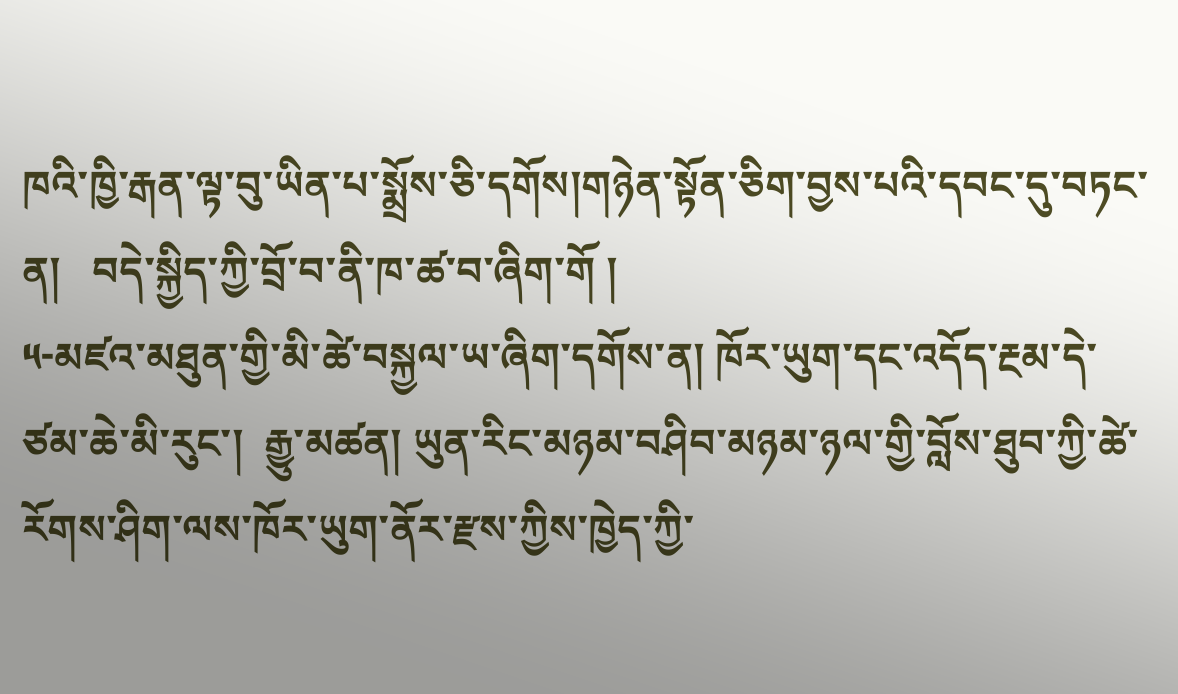ཁའི་ཁྱི་རྒན་ལྟ་བུ་ཡིན་པ་སྨྲོས་ཅི་དགོས།གཉེན་སྟོན་ཅིག་བྱས་པའི་དབང་དུ་བཏང་ན།   བདེ་སྐྱིད་ཀྱི་བྲོ་བ་ནི་ཁ་ཚ་བ་ཞིག་གོ །
༥-མཛའ་མཐུན་གྱི་མི་ཚེ་བསྐྱལ་ཡ་ཞིག་དགོས་ན། ཁོར་ཡུག་དང་འདོད་རྔམ་དེ་ཙམ་ཆེ་མི་རུང་།  རྒྱུ་མཚན། ཡུན་རིང་མཉམ་བཤིབ་མཉམ་ཉལ་གྱི་བློས་ཐུབ་ཀྱི་ཚེ་རོགས་ཤིག་ལས་ཁོར་ཡུག་ནོར་རྫས་ཀྱིས་ཁྱེད་ཀྱི་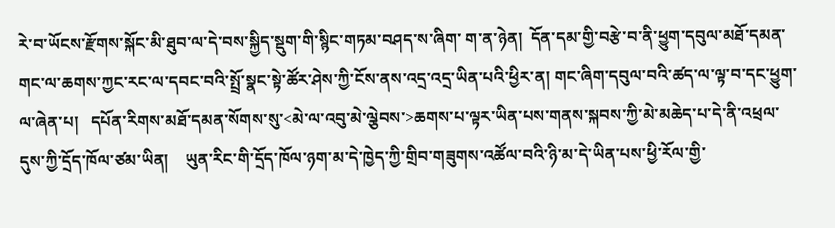རེ་བ་ཡོངས་རྫོགས་སྐོང་མི་ཐུབ་ལ་དེ་བས་སྐྱིད་སྡུག་གི་སྙིང་གཏམ་བཤད་ས་ཞིག་ ག་ན་ཉེན།  དོན་དམ་གྱི་བརྩེ་བ་ནི་ཕྱུག་དབུལ་མཐོ་དམན་གང་ལ་ཆགས་ཀྱང་རང་ལ་དབང་བའི་སྤྲོ་སྣང་སྟེ་ཚོར་ཤེས་ཀྱི་ངོས་ནས་འདྲ་འདྲ་ཡིན་པའི་ཕྱིར་ན། གང་ཞིག་དབུལ་བའི་ཚད་ལ་ལྟ་བ་དང་ཕྱུག་ལ་ཞེན་པ།   དཔོན་རིགས་མཐོ་དམན་སོགས་སུ་<མེ་ལ་འབུ་མེ་ལྕེབས་>ཆགས་པ་ལྟར་ཡིན་པས་གནས་སྐབས་ཀྱི་མེ་མཆེད་པ་དེ་ནི་འཕྲལ་དུས་ཀྱི་དྲོད་ཁོལ་ཙམ་ཡིན།    ཡུན་རིང་གི་དྲོད་ཁོལ་ཉག་མ་དེ་ཁྱེད་ཀྱི་གྲིབ་གཟུགས་འཚོལ་བའི་ཉི་མ་དེ་ཡིན་པས་ཕྱི་རོལ་གྱི་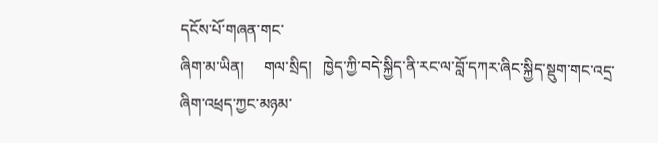དངོས་པོ་གཞན་གང་
ཞིག་མ་ཡིན།     གལ་སྲིད།   ཁྱེད་ཀྱི་བདེ་སྐྱིད་ནི་རང་ལ་བློ་དཀར་ཞིང་སྐྱིད་སྡུག་གང་འདྲ་ཞིག་འཕྲད་ཀྱང་མཉམ་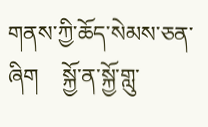གནས་ཀྱི་ཆོད་སེམས་ཅན་ཞིག    སྐྱོ་ན་སྐྱོ་གླུ་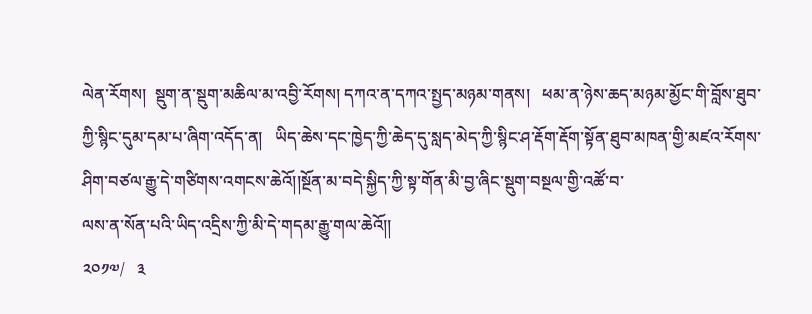ལེན་རོགས།  སྡུག་ན་སྡུག་མཆིལ་མ་འབྱི་རོགས། དཀའ་ན་དཀའ་སྤྱད་མཉམ་གནས།   ཕམ་ན་ཉེས་ཆད་མཉམ་མྱོང་གི་བློས་ཐུབ་ཀྱི་སྙིང་དུམ་དམ་པ་ཞིག་འདོད་ན།   ཡིད་ཆེས་དང་ཁྱེད་ཀྱི་ཆེད་དུ་སླད་མེད་ཀྱི་སྙིང་ཤ་རྡོག་རྡོག་སྟོན་ཐུབ་མཁན་གྱི་མཛའ་རོགས་ཤིག་བཙལ་རྒྱུ་དེ་གཙིགས་འགངས་ཆེའོ།།སྔོན་མ་བདེ་སྐྱིད་ཀྱི་སྟ་གོན་མི་བྱ་ཞིང་སྡུག་བསྔལ་གྱི་འཚོ་བ་
ལས་ན་སོན་པའི་ཡིད་འདྲིས་ཀྱི་མི་དེ་གདམ་རྒྱུ་གལ་ཆེའོ།།
༢༠༡༧/   ༣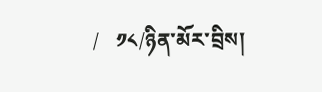/   ༡༨/ཉིན་མོར་བྲིས།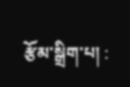རྩོམ་སྒྲིག་པ། :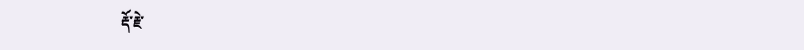རྡོ་རྗེ་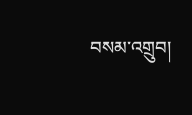བསམ་འགྲུབ།